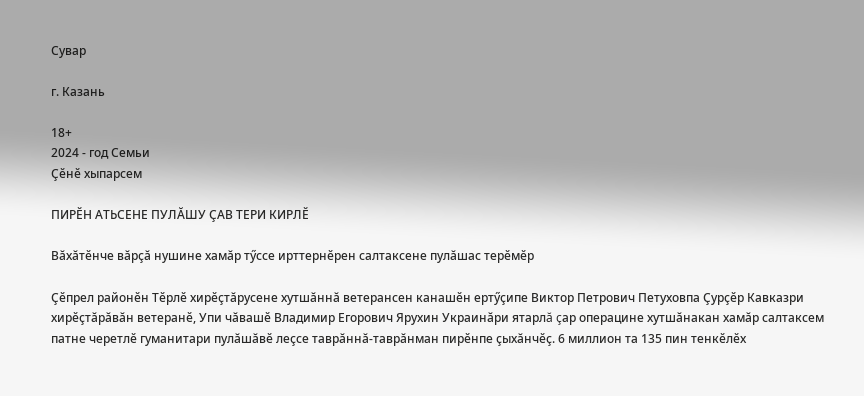Сувар

г. Казань

18+
2024 - год Семьи
Çӗнӗ хыпарсем

ПИРӖН АТЬСЕНЕ ПУЛĂШУ ÇАВ ТЕРИ КИРЛӖ

Вăхăтӗнче вăрçă нушине хамăр тӳссе ирттернӗрен салтаксене пулăшас терӗмӗр

Çӗпрел районӗн Тӗрлӗ хирӗçтăрусене хутшăннă ветерансен канашӗн ертӳçипе Виктор Петрович Петуховпа Çурçӗр Кавказри хирӗçтăрăвăн ветеранӗ, Упи чăвашӗ Владимир Егорович Ярухин Украинăри ятарлă çар операцине хутшăнакан хамăр салтаксем патне черетлӗ гуманитари пулăшăвӗ леçсе таврăннă-таврăнман пирӗнпе çыхăнчӗç. 6 миллион та 135 пин тенкӗлӗх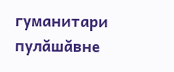гуманитари пулăшăвне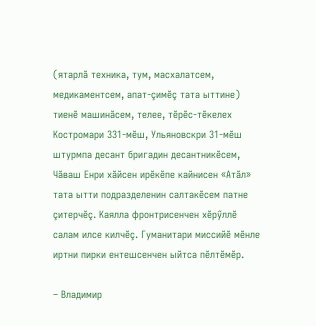(ятарлă техника, тум, масхалатсем, медикаментсем, апат-çимӗç тата ыттине) тиенӗ машинăсем, телее, тӗрӗс-тӗкелех Костромари 331-мӗш, Ульяновскри 31-мӗш штурмпа десант бригадин десантникӗсем, Чăваш Енри хăйсен ирӗкӗпе кайнисен «Атăл» тата ытти подразделенин салтакӗсем патне çитерчӗç. Каялла фронтрисенчен хӗрӳллӗ салам илсе килчӗç. Гуманитари миссийӗ мӗнле иртни пирки ентешсенчен ыйтса пӗлтӗмӗр.

– Владимир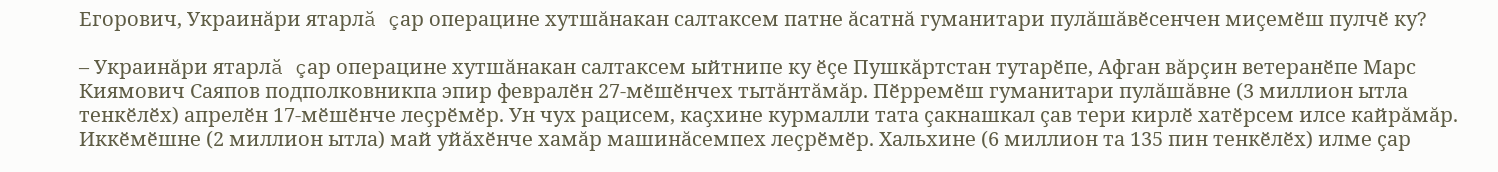Егорович, Украинăри ятарлă çар операцине хутшăнакан салтаксем патне ăсатнă гуманитари пулăшăвӗсенчен миçемӗш пулчӗ ку?

– Украинăри ятарлă çар операцине хутшăнакан салтаксем ыйтнипе ку ӗçе Пушкăртстан тутарӗпе, Афган вăрçин ветеранӗпе Марс Киямович Саяпов подполковникпа эпир февралӗн 27-мӗшӗнчех тытăнтăмăр. Пӗрремӗш гуманитари пулăшăвне (3 миллион ытла тенкӗлӗх) апрелӗн 17-мӗшӗнче леçрӗмӗр. Ун чух рацисем, каçхине курмалли тата çакнашкал çав тери кирлӗ хатӗрсем илсе кайрăмăр. Иккӗмӗшне (2 миллион ытла) май уйăхӗнче хамăр машинăсемпех леçрӗмӗр. Хальхине (6 миллион та 135 пин тенкӗлӗх) илме çар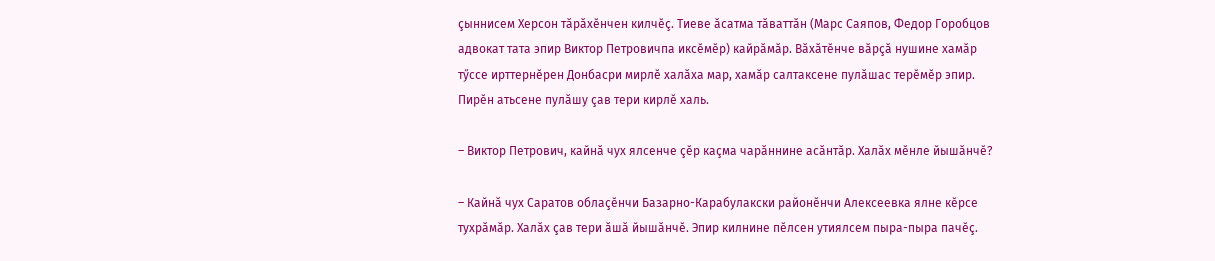çыннисем Херсон тăрăхӗнчен килчӗç. Тиеве ăсатма тăваттăн (Марс Саяпов, Федор Горобцов адвокат тата эпир Виктор Петровичпа иксӗмӗр) кайрăмăр. Вăхăтӗнче вăрçă нушине хамăр тӳссе ирттернӗрен Донбасри мирлӗ халăха мар, хамăр салтаксене пулăшас терӗмӗр эпир. Пирӗн атьсене пулăшу çав тери кирлӗ халь.

– Виктор Петрович, кайнă чух ялсенче çӗр каçма чарăннине асăнтăр. Халăх мӗнле йышăнчӗ?

– Кайнă чух Саратов облаçӗнчи Базарно-Карабулакски районӗнчи Алексеевка ялне кӗрсе тухрăмăр. Халăх çав тери ăшă йышăнчӗ. Эпир килнине пӗлсен утиялсем пыра-пыра пачӗç.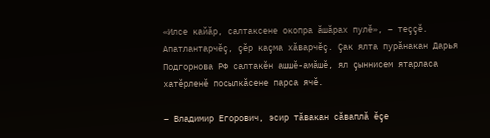«Илсе кайăр, салтаксене окопра ăшăрах пулӗ», – теççӗ. Апатлантарчӗç, çӗр каçма хăварчӗç. Çак ялта пурăнакан Дарья Подгорнова РФ салтакӗн ашшӗ-амăшӗ, ял çыннисем ятарласа хатӗрленӗ посылкăсене парса ячӗ.

– Владимир Егорович, эсир тăвакан сăваплă ӗçе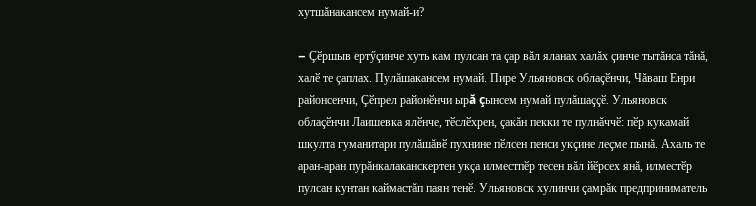хутшăнакансем нумай-и?

– Çӗршыв ертӳçинче хуть кам пулсан та çар вăл яланах халăх çинче тытăнса тăнă, халӗ те çаплах. Пулăшакансем нумай. Пире Ульяновск облаçӗнчи, Чăваш Енри районсенчи, Çӗпрел районӗнчи ырă çынсем нумай пулăшаççӗ. Ульяновск облаçӗнчи Лаишевка ялӗнче, тӗслӗхрен, çакăн пекки те пулнăччӗ: пӗр кукамай шкулта гуманитари пулăшăвӗ пухнине пӗлсен пенси укçине леçме пынă. Ахаль те аран-аран пурăнкалаканскертен укçа илместпӗр тесен вăл йӗрсех янă, илместӗр пулсан кунтан каймастăп паян тенӗ. Ульяновск хулинчи çамрăк предприниматель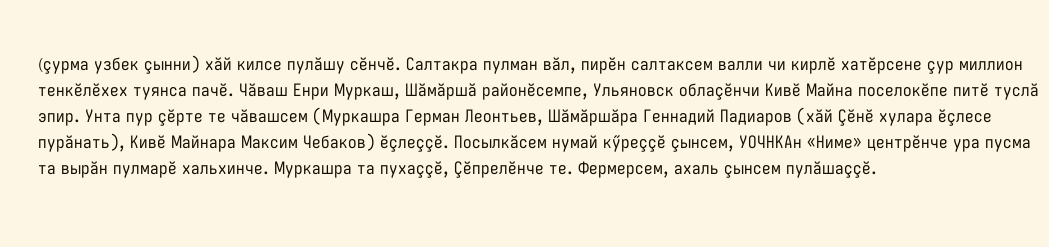(çурма узбек çынни) хăй килсе пулăшу сӗнчӗ. Салтакра пулман вăл, пирӗн салтаксем валли чи кирлӗ хатӗрсене çур миллион тенкӗлӗхех туянса пачӗ. Чăваш Енри Муркаш, Шăмăршă районӗсемпе, Ульяновск облаçӗнчи Кивӗ Майна поселокӗпе питӗ туслă эпир. Унта пур çӗрте те чăвашсем (Муркашра Герман Леонтьев, Шăмăршăра Геннадий Падиаров (хăй Çӗнӗ хулара ӗçлесе пурăнать), Кивӗ Майнара Максим Чебаков) ӗçлеççӗ. Посылкăсем нумай кӳреççӗ çынсем, УОЧНКАн «Ниме» центрӗнче ура пусма та вырăн пулмарӗ хальхинче. Муркашра та пухаççӗ, Çӗпрелӗнче те. Фермерсем, ахаль çынсем пулăшаççӗ.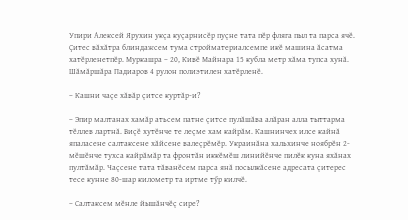Упири Алексей Ярухин укçа куçарнисӗр пуçне тата пӗр фляга пыл та парса ячӗ. Çитес вăхăтра блиндажсем тума стройматериалсемпе икӗ машина ăсатма хатӗрленетпӗр. Муркашра – 20, Кивӗ Майнара 15 кубла метр хăма тупса хунă. Шăмăршăра Падиаров 4 рулон полиэтилен хатӗрленӗ.

– Кашни чаçе хăвăр çитсе куртăр-и?

– Эпир малтанах хамăр атьсем патне çитсе пулăшăва алăран алла тыттарма тӗллев лартнă. Виçӗ хутӗнче те леçме хам кайрăм. Кашнинчех илсе кайнă япаласене салтаксене хăйсене валеçрӗмӗр. Украинăна хальхинче ноябрӗн 2-мӗшӗнче тухса кайрăмăр та фронтăн иккӗмӗш линийӗнче пилӗк куна яхăнах пултăмăр. Чаçсене тата тăванӗсем парса янă посылкăсене адресата çитерес тесе кунне 80-шар километр та иртме тӳр килчӗ.

– Салтаксем мӗнле йышăнчӗç сире?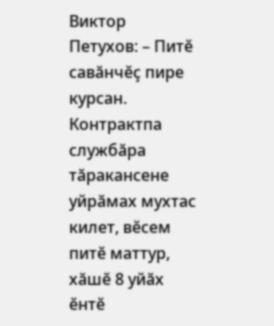Виктор Петухов: – Питӗ савăнчӗç пире курсан. Контрактпа службăра тăракансене уйрăмах мухтас килет, вӗсем питӗ маттур, хăшӗ 8 уйăх ӗнтӗ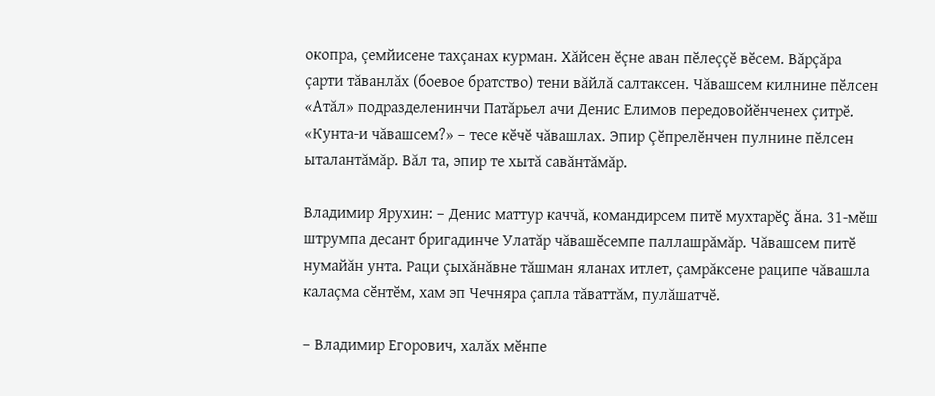окопра, çемйисене тахçанах курман. Хăйсен ӗçне аван пӗлеççӗ вӗсем. Вăрçăра çарти тăванлăх (боевое братство) тени вăйлă салтаксен. Чăвашсем килнине пӗлсен «Атăл» подразделенинчи Патăрьел ачи Денис Елимов передовойӗнченех çитрӗ. «Кунта-и чăвашсем?» – тесе кӗчӗ чăвашлах. Эпир Çӗпрелӗнчен пулнине пӗлсен ыталантăмăр. Вăл та, эпир те хытă савăнтăмăр.

Владимир Ярухин: – Денис маттур каччă, командирсем питӗ мухтарӗç ăна. 31-мӗш штрумпа десант бригадинче Улатăр чăвашӗсемпе паллашрăмăр. Чăвашсем питӗ нумайăн унта. Раци çыхăнăвне тăшман яланах итлет, çамрăксене раципе чăвашла калаçма сӗнтӗм, хам эп Чечняра çапла тăваттăм, пулăшатчӗ.

– Владимир Егорович, халăх мӗнпе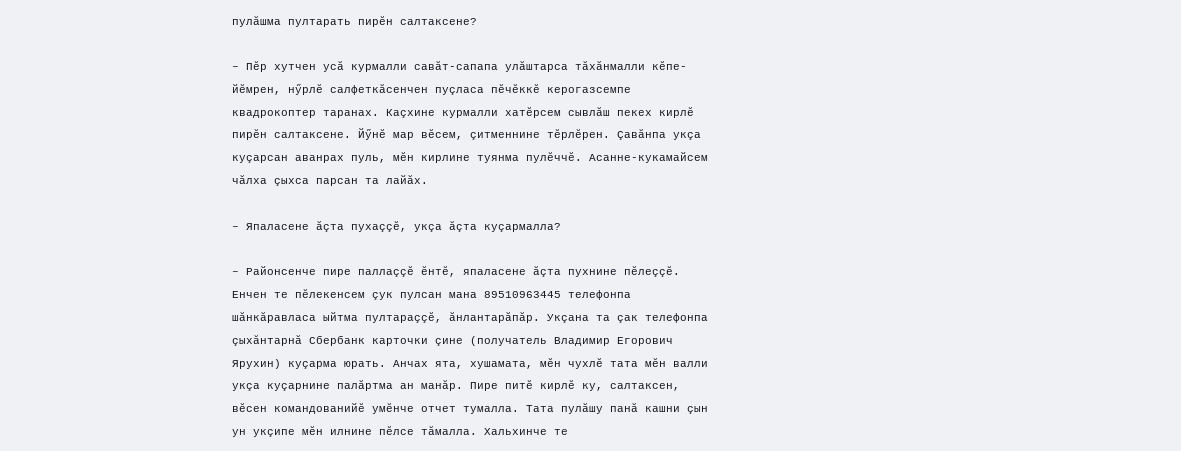пулăшма пултарать пирӗн салтаксене?

– Пӗр хутчен усă курмалли савăт-сапапа улăштарса тăхăнмалли кӗпе-йӗмрен, нӳрлӗ салфеткăсенчен пуçласа пӗчӗккӗ керогазсемпе квадрокоптер таранах. Каçхине курмалли хатӗрсем сывлăш пекех кирлӗ пирӗн салтаксене. Йӳнӗ мар вӗсем, çитменнине тӗрлӗрен. Çавăнпа укçа куçарсан аванрах пуль, мӗн кирлине туянма пулӗччӗ. Асанне-кукамайсем чăлха çыхса парсан та лайăх.

– Япаласене ăçта пухаççӗ, укçа ăçта куçармалла?

– Районсенче пире паллаççӗ ӗнтӗ, япаласене ăçта пухнине пӗлеççӗ. Енчен те пӗлекенсем çук пулсан мана 89510963445 телефонпа шăнкăравласа ыйтма пултараççӗ, ăнлантарăпăр. Укçана та çак телефонпа çыхăнтарнă Сбербанк карточки çине (получатель Владимир Егорович Ярухин) куçарма юрать. Анчах ята, хушамата, мӗн чухлӗ тата мӗн валли укçа куçарнине палăртма ан манăр. Пире питӗ кирлӗ ку, салтаксен, вӗсен командованийӗ умӗнче отчет тумалла. Тата пулăшу панă кашни çын ун укçипе мӗн илнине пӗлсе тăмалла. Хальхинче те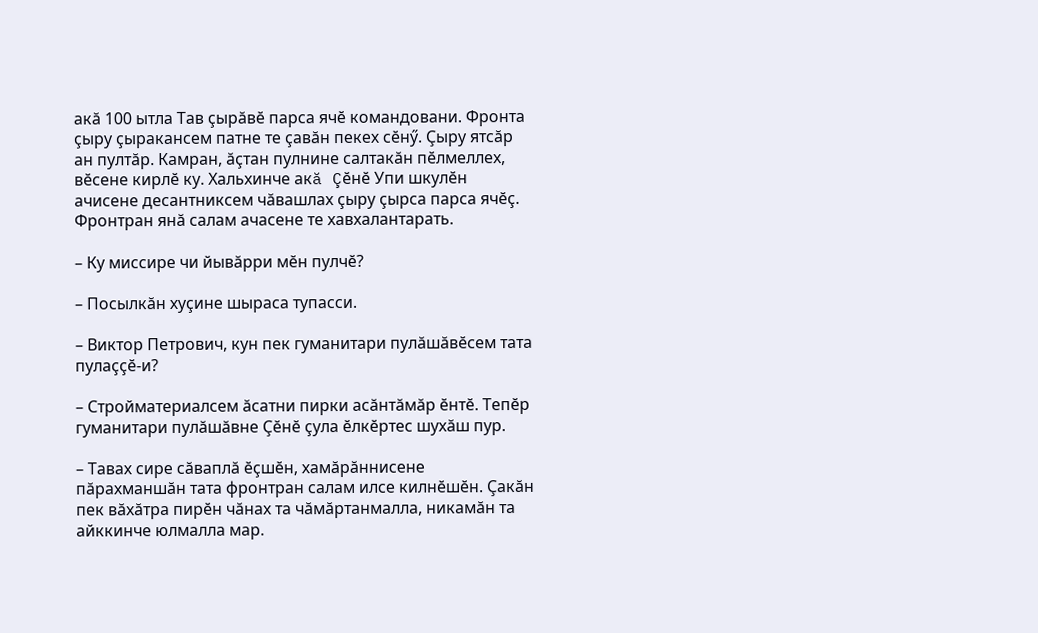акă 100 ытла Тав çырăвӗ парса ячӗ командовани. Фронта çыру çыракансем патне те çавăн пекех сӗнӳ. Çыру ятсăр ан пултăр. Камран, ăçтан пулнине салтакăн пӗлмеллех, вӗсене кирлӗ ку. Хальхинче акă Çӗнӗ Упи шкулӗн ачисене десантниксем чăвашлах çыру çырса парса ячӗç. Фронтран янă салам ачасене те хавхалантарать.

– Ку миссире чи йывăрри мӗн пулчӗ?

– Посылкăн хуçине шыраса тупасси.

– Виктор Петрович, кун пек гуманитари пулăшăвӗсем тата пулаççӗ-и?

– Стройматериалсем ăсатни пирки асăнтăмăр ӗнтӗ. Тепӗр гуманитари пулăшăвне Çӗнӗ çула ӗлкӗртес шухăш пур.

– Тавах сире сăваплă ӗçшӗн, хамăрăннисене пăрахманшăн тата фронтран салам илсе килнӗшӗн. Çакăн пек вăхăтра пирӗн чăнах та чăмăртанмалла, никамăн та айккинче юлмалла мар.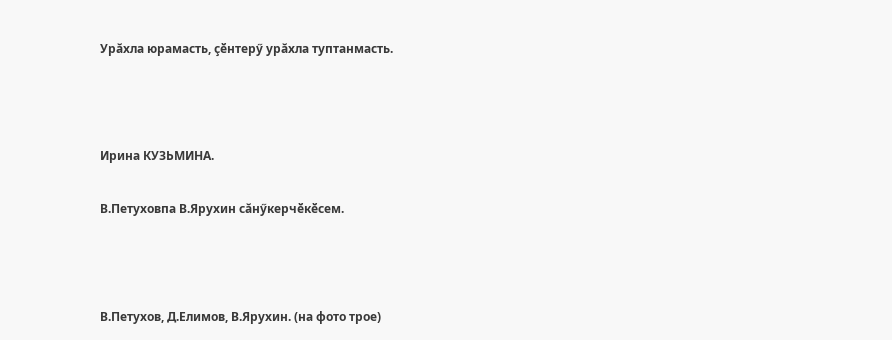Урăхла юрамасть, çӗнтерӳ урăхла туптанмасть.



Ирина КУЗЬМИНА.

В.Петуховпа В.Ярухин сăнӳкерчӗкӗсем.



В.Петухов, Д.Елимов, В.Ярухин. (на фото трое)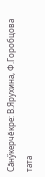Сăнӳкерчӗкре: В.Ярухина, Ф.Горобцова тата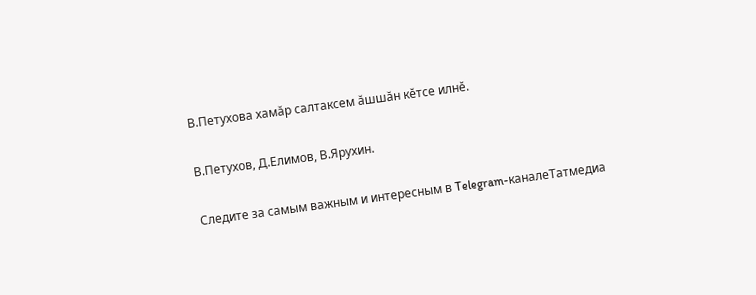В.Петухова хамăр салтаксем ăшшăн кӗтсе илнӗ.

В.Петухов, Д.Елимов, В.Ярухин.

Следите за самым важным и интересным в Telegram-каналеТатмедиа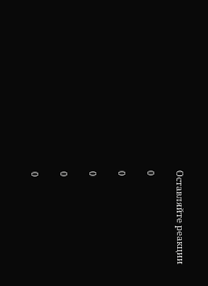Оставляйте реакции

0

0

0

0

0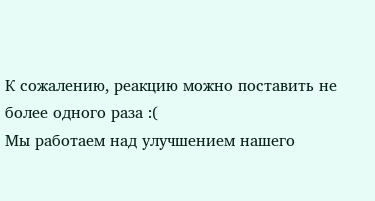К сожалению, реакцию можно поставить не более одного раза :(
Мы работаем над улучшением нашего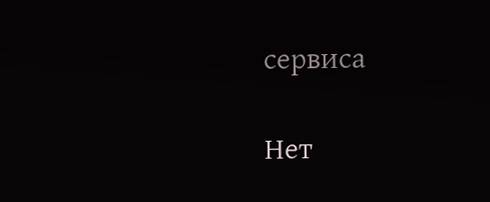сервиса

Нет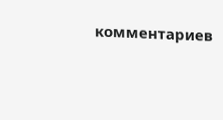комментариев